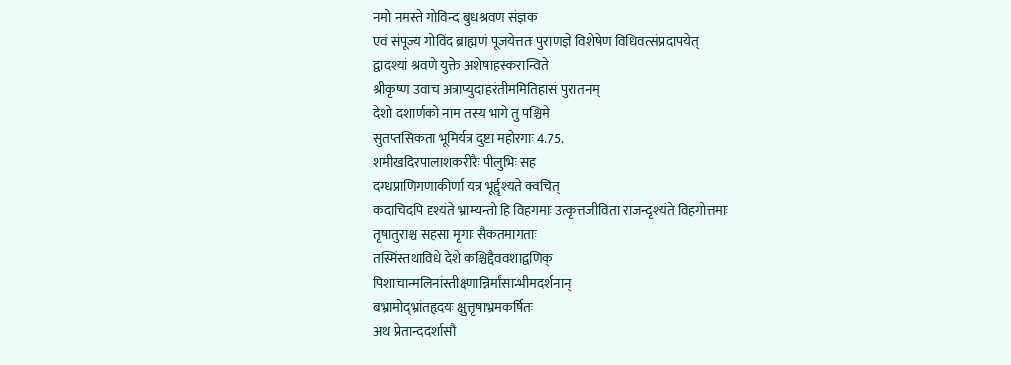नमो नमस्ते गोविन्द बुधश्रवण संज्ञक
एवं संपूज्य गोविंद ब्राह्मणं पूजयेत्ततः पुराणज्ञे विशेषेण विधिवत्संप्रदापयेत्
द्वादश्यां श्रवणे युक्ते अशेषाहस्करान्विते
श्रीकृष्ण उवाच अत्राप्युदाहरंतीममितिहासं पुरातनम्
देशो दशार्णको नाम तस्य भागे तु पश्चिमे
सुतप्तसिकता भूमिर्यत्र दुष्टा महोरगाः 4.75.
शमीखदिरपालाशकरीरैः पीलुभिः सह
दग्धप्राणिगणाकीर्णा यत्र भूर्द्दृश्यते क्वचित्
कदाचिदपि दृश्यंते भ्राम्यन्तो हि विहगमाः उत्कृत्तजीविता राजन्दृश्यंते विहगोत्तमाः
तृषातुराश्च सहसा मृगाः सैकतमागताः
तस्मिंस्तथाविधे देशे कश्चिद्दैववशाद्वणिक्
पिशाचान्मलिनांस्तीक्ष्णान्निर्मांसान्भीमदर्शनान्
बभ्रामोद्भ्रांतहृदयः क्षुत्तृषाभ्रमकर्षितः
अथ प्रेतान्ददर्शासौ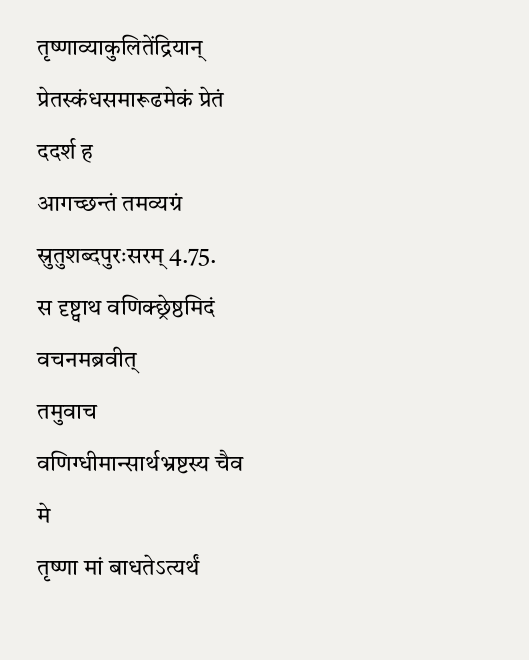तृष्णाव्याकुलितेंद्रियान्
प्रेतस्कंधसमारूढमेकं प्रेतं ददर्श ह
आगच्छन्तं तमव्यग्रं स्रुतुशब्दपुरःसरम् 4.75.
स दृष्ट्वाथ वणिक्छ्रेष्ठमिदं वचनमब्रवीत्
तमुवाच वणिग्धीमान्सार्थभ्रष्टस्य चैव मे
तृष्णा मां बाधतेऽत्यर्थं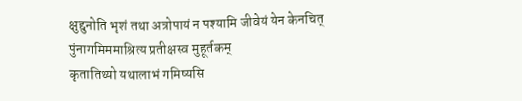क्षुद्दुनोति भृशं तथा अत्रोपायं न पश्यामि जीवेयं येन केनचित्
पुंनागमिममाश्रित्य प्रतीक्षस्व मुहूर्तकम्
कृतातिथ्यो यथालाभं गमिष्यसि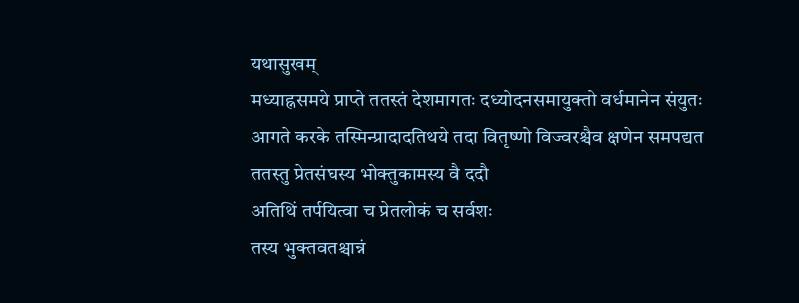यथासुखम्
मध्याह्नसमये प्राप्ते ततस्तं देशमागतः दध्योदनसमायुक्तो वर्धमानेन संयुतः
आगते करके तस्मिन्प्रादादतिथये तदा वितृष्णो विज्वरश्चैव क्षणेन समपद्यत
ततस्तु प्रेतसंघस्य भोक्तुकामस्य वै ददौ
अतिथिं तर्पयित्वा च प्रेतलोकं च सर्वशः
तस्य भुक्तवतश्चान्नं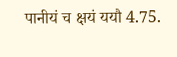पानीयं च क्षयं ययौ 4.75.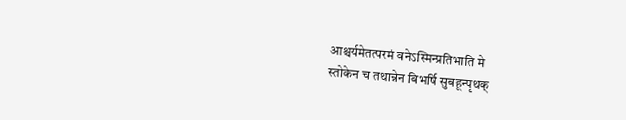आश्चर्यमेतत्परमं वनेऽस्मिन्प्रतिभाति मे
स्तोकेन च तथान्नेन बिभर्षि सुबहून्पृथक्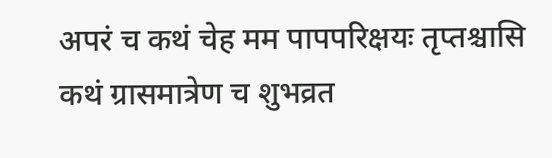अपरं च कथं चेह मम पापपरिक्षयः तृप्तश्चासि कथं ग्रासमात्रेण च शुभव्रत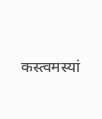कस्त्वमस्यां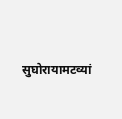सुघोरायामटव्यां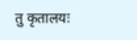तु कृतालयः